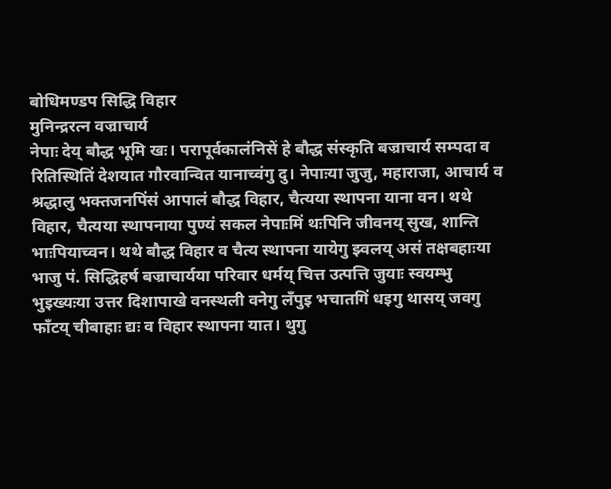बोधिमण्डप सिद्धि विहार
मुनिन्द्ररत्न वज्राचार्य
नेपाः देय् बौद्ध भूमि खः। परापूर्वकालंनिसें हे बौद्ध संस्कृति बज्राचार्य सम्पदा व रितिस्थितिं देशयात गौरवान्वित यानाच्वंगु दु। नेपाःया जुजु, महाराजा, आचार्य व श्रद्धालु भक्तजनपिंसं आपालं बौद्ध विहार, चैत्यया स्थापना याना वन। थथे विहार, चैत्यया स्थापनाया पुण्यं सकल नेपाःमिं थःपिनि जीवनय् सुख, शान्ति भाःपियाच्वन। थथे बौद्ध विहार व चैत्य स्थापना यायेगु झ्वलय् असं तक्षबहाःया भाजु पं. सिद्धिहर्ष बज्राचार्यया परिवार धर्मय् चित्त उत्पत्ति जुयाः स्वयम्भु भुइख्यःया उत्तर दिशापाखे वनस्थली वनेगु लँपुइ भचातगिं धइगु थासय् जवगु फाँटय् चीबाहाः द्यः व विहार स्थापना यात। थुगु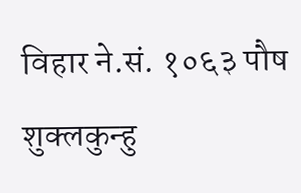विहार ने.सं. १०६३ पौष शुक्लकुन्हु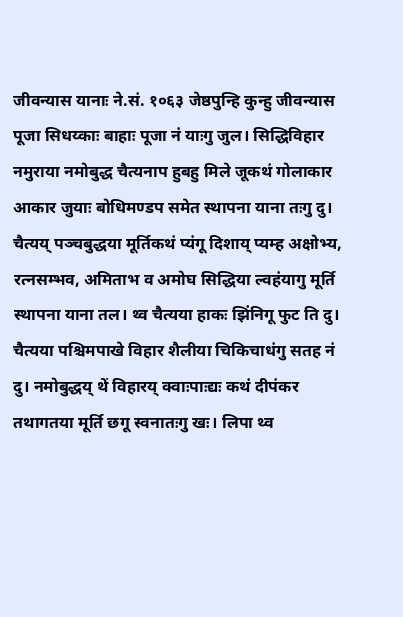जीवन्यास यानाः ने.सं. १०६३ जेष्ठपुन्हि कुन्हु जीवन्यास पूजा सिधय्काः बाहाः पूजा नं याःगु जुल। सिद्धिविहार नमुराया नमोबुद्ध चैत्यनाप हुबहु मिले जूकथं गोलाकार आकार जुयाः बोधिमण्डप समेत स्थापना याना तःगु दु। चैत्यय् पञ्चबुद्धया मूर्तिकथं प्यंगू दिशाय् प्यम्ह अक्षोभ्य, रत्नसम्भव, अमिताभ व अमोघ सिद्धिया ल्वहंयागु मूर्ति स्थापना याना तल। थ्व चैत्यया हाकः झिंनिगू फुट ति दु। चैत्यया पश्चिमपाखे विहार शैलीया चिकिचाधंगु सतह नं दु। नमोबुद्धय् थें विहारय् क्वाःपाःद्यः कथं दीपंकर तथागतया मूर्ति छगू स्वनातःगु खः। लिपा थ्व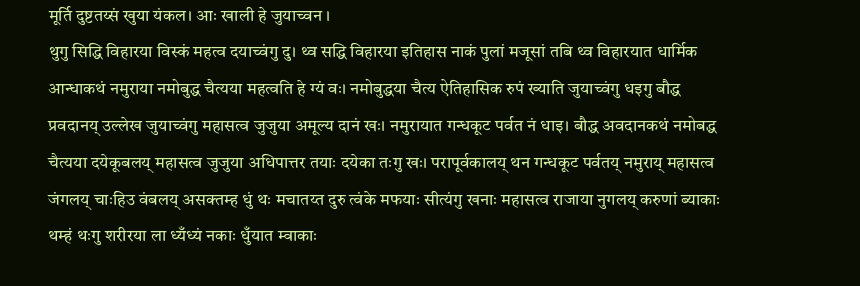मूर्ति दुष्टतय्सं खुया यंकल। आः खाली हे जुयाच्वन ।
थुगु सिद्धि विहारया विस्कं महत्व दयाच्वंगु दु। थ्व सद्धि विहारया इतिहास नाकं पुलां मजूसां तबि थ्व विहारयात धार्मिक आन्धाकथं नमुराया नमोबुद्ध चैत्यया महत्वति हे ग्यं वः। नमोबुद्धया चैत्य ऐतिहासिक रुपं ख्याति जुयाच्वंगु धइगु बौद्ध प्रवदानय् उल्लेख जुयाच्वंगु महासत्व जुजुया अमूल्य दानं खः। नमुरायात गन्धकूट पर्वत नं धाइ। बौद्ध अवदानकथं नमोबद्ध चैत्यया दयेकूबलय् महासत्व जुजुया अधिपात्तर तयाः दयेका तःगु खः। परापूर्वकालय् थन गन्धकूट पर्वतय् नमुराय् महासत्व जंगलय् चाःहिउ वंबलय् असक्तम्ह धुं थः मचातय्त दुरु त्वंके मफयाः सीत्यंगु खनाः महासत्व राजाया नुगलय् करुणां ब्याकाः थम्हं थःगु शरीरया ला ध्यँध्यं नकाः धुँयात म्वाकाः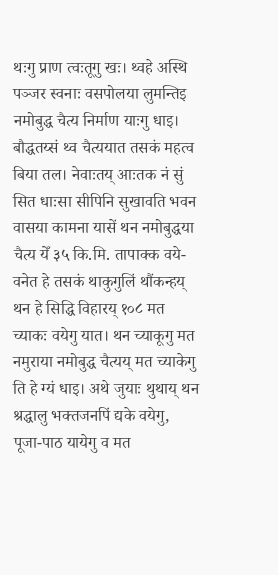थःगु प्राण त्वःतूगु खः। थ्वहे अस्थि पञ्जर स्वनाः वसपोलया लुमन्तिइ नमोबुद्ध चैत्य निर्माण याःगु धाइ। बौद्धतय्सं थ्व चैत्ययात तसकं महत्व बिया तल। नेवाःतय् आःतक नं सुं सित धाःसा सीपिनि सुखावति भवन वासया कामना यासें थन नमोबुद्धया चैत्य येँ ३५ कि.मि. तापाक्क वये-वनेत हे तसकं थाकुगुलिं थौंकन्हय् थन हे सिद्धि विहारय् १०८ मत च्याकः वयेगु यात। थन च्याकूगु मत नमुराया नमोबुद्ध चैत्यय् मत च्याकेगु ति हे ग्यं धाइ। अथे जुयाः थुथाय् थन श्रद्धालु भक्तजनपिं द्यके वयेगु, पूजा-पाठ यायेगु व मत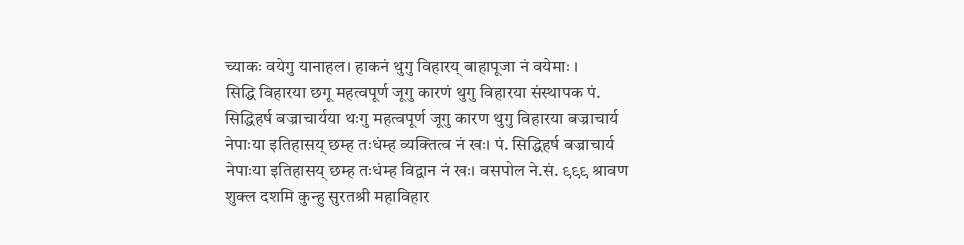च्याकः वयेगु यानाहल। हाकनं थुगु विहारय् बाहापूजा नं वयेमाः ।
सिद्धि विहारया छगू महत्वपूर्ण जूगु कारणं थुगु विहारया संस्थापक पं. सिद्धिहर्ष बज्राचार्यया थःगु महत्वपूर्ण जूगु कारण थुगु विहारया बज्राचार्य नेपाःया इतिहासय् छम्ह तःधंम्ह व्यक्तित्व नं खः। पं. सिद्धिहर्ष बज्राचार्य नेपाःया इतिहासय् छम्ह तःधंम्ह विद्वान नं खः। वसपोल ने.सं. ९९९ श्रावण शुक्ल दशमि कुन्हु सुरतश्री महाविहार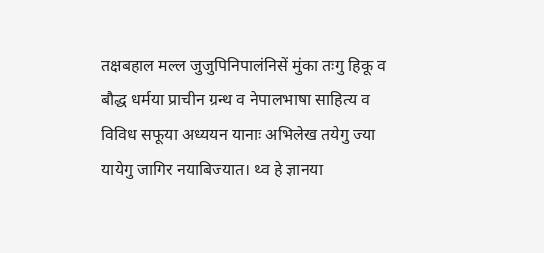तक्षबहाल मल्ल जुजुपिनिपालंनिसें मुंका तःगु हिकू व बौद्ध धर्मया प्राचीन ग्रन्थ व नेपालभाषा साहित्य व विविध सफूया अध्ययन यानाः अभिलेख तयेगु ज्या यायेगु जागिर नयाबिज्यात। थ्व हे ज्ञानया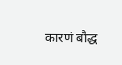कारणं बौद्ध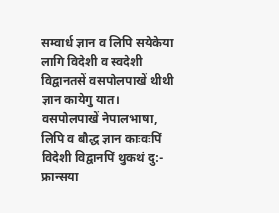सम्वार्ध ज्ञान व लिपि सयेकेया लागि विदेशी व स्वदेशी विद्वानतसें वसपोलपाखें थीथी ज्ञान कायेगु यात। वसपोलपाखें नेपालभाषा, लिपि व बौद्ध ज्ञान काःवःपिं विदेशी विद्वानपिं थुकथं दु:- फ्रान्सया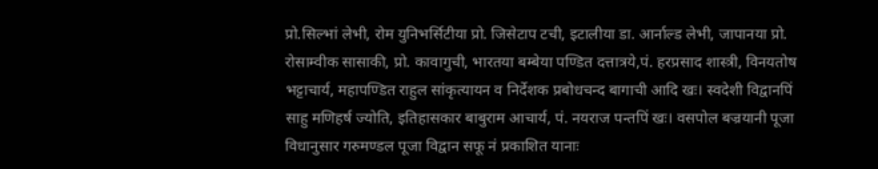प्रो.सिल्भां लेभी, रोम युनिभर्सिटीया प्रो. जिसेटाप टची, इटालीया डा. आर्नाल्ड लेभी, जापानया प्रो. रोसाम्वीक सासाकी, प्रो. कावागुची, भारतया बम्बेया पण्डित दत्तात्रये,पं. हरप्रसाद शास्त्री, विनयतोष भट्टाचार्य, महापण्डित राहुल सांकृत्यायन व निर्देशक प्रबोधचन्द बागाची आदि खः। स्वदेशी विद्वानपिं साहु मणिहर्ष ज्योति, इतिहासकार बाबुराम आचार्य, पं. नयराज पन्तपिं खः। वसपोल बज्रयानी पूजा विधानुसार गरुमण्डल पूजा विद्वान सफू नं प्रकाशित यानाः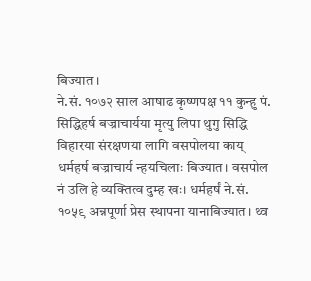बिज्यात ।
ने.सं. १०७२ साल आषाढ कृष्णपक्ष ११ कुन्हु पं. सिद्धिहर्ष बज्राचार्यया मृत्यु लिपा थुगु सिद्धि विहारया संरक्षणया लागि वसपोलया काय् धर्महर्ष बज्राचार्य न्हयचिलाः बिज्यात। वसपोल नं उलि हे व्यक्तित्व दुम्ह खः। धर्महर्षं ने.सं. १०५९ अन्नपूर्णा प्रेस स्थापना यानाबिज्यात। थ्व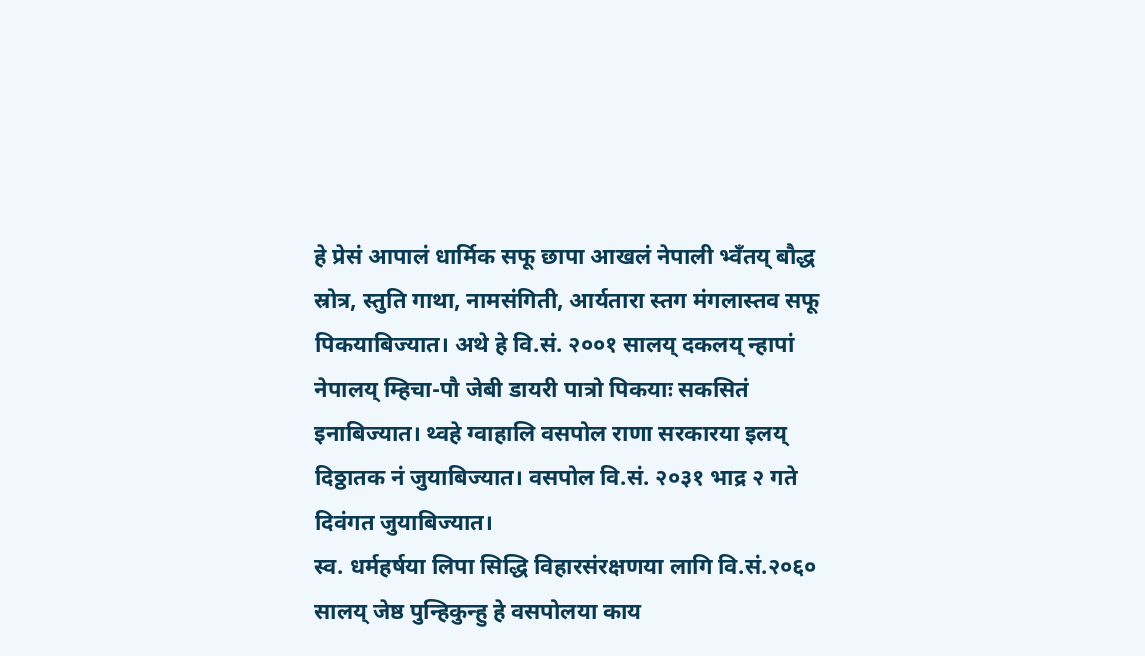हे प्रेसं आपालं धार्मिक सफू छापा आखलं नेपाली भ्वँतय् बौद्ध स्रोत्र, स्तुति गाथा, नामसंगिती, आर्यतारा स्तग मंगलास्तव सफू पिकयाबिज्यात। अथे हे वि.सं. २००१ सालय् दकलय् न्हापां नेपालय् म्हिचा-पौ जेबी डायरी पात्रो पिकयाः सकसितं इनाबिज्यात। थ्वहे ग्वाहालि वसपोल राणा सरकारया इलय् दिठ्ठातक नं जुयाबिज्यात। वसपोल वि.सं. २०३१ भाद्र २ गते दिवंगत जुयाबिज्यात।
स्व. धर्महर्षया लिपा सिद्धि विहारसंरक्षणया लागि वि.सं.२०६० सालय् जेष्ठ पुन्हिकुन्हु हे वसपोलया काय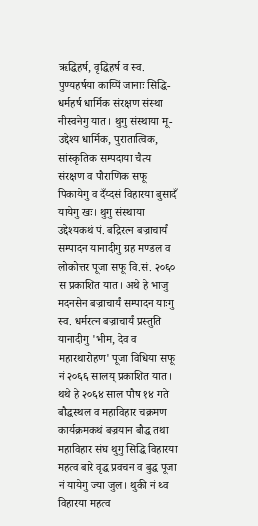ऋद्धिहर्ष, वृद्धिहर्ष व स्व. पुण्यहर्षया काय्पिं जानाः सिद्धि-धर्महर्ष धार्मिक संरक्षण संस्था नीस्वनेगु यात। थुगु संस्थाया मू-उद्देश्य धार्मिक, पुरातात्विक, सांस्कृतिक सम्पदाया चैत्य संरक्षण व पौराणिक सफू पिकायेगु व दँय्दसं विहारया बुसादँ यायेगु खः। थुगु संस्थाया उद्देश्यकथं पं. बद्रिरत्न बज्राचार्यं सम्पादन यानादीगु ग्रह मण्डल व लोकोत्तर पूजा सफू वि.सं. २०६० स प्रकाशित यात। अथे हे भाजु मदनसेन बज्राचार्यं सम्पादन याःगु स्व. धर्मरत्न बज्राचार्यं प्रस्तुति यानादीगु 'भीम, देव व महारथारोहण' पूजा विधिया सफू नं २०६६ सालय् प्रकाशित यात। थथे हे २०६४ साल पौष १४ गते बौद्धस्थल व महाविहार चक्रमण कार्यक्रमकथं बज्रयान बौद्ध तथा महाविहार संघ थुगु सिद्धि विहारया महत्व बारे वृद्ध प्रवचन व बुद्ध पूजा नं यायेगु ज्या जुल। थुकी नं थ्व विहारया महत्व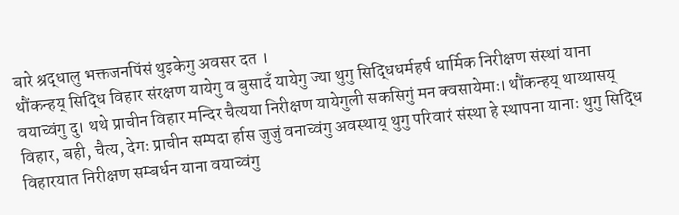बारे श्रद्धालु भक्तजनपिंसं थुइकेगु अवसर दत ।
थौंकन्हय् सिद्धि विहार संरक्षण यायेगु व बुसादँ यायेगु ज्या थुगु सिद्धिधर्महर्ष धार्मिक निरीक्षण संस्थां याना वयाच्वंगु दु। थथे प्राचीन विहार मन्दिर चैत्यया निरीक्षण यायेगुली सकसिगुं मन क्वसायेमाः। थौंकन्हय् थाय्थासय् विहार, बही, चैत्य, देगः प्राचीन सम्पदा र्हास जुजुं वनाच्वंगु अवस्थाय् थुगु परिवारं संस्था हे स्थापना यानाः थुगु सिद्धि विहारयात निरीक्षण सम्बर्धन याना वयाच्वंगु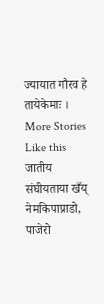ज्यायात गौरव हे तायेकेमाः ।
More Stories Like this
जातीय संघीयताया खँय् नेमकिपाप्राडो, पाजेरो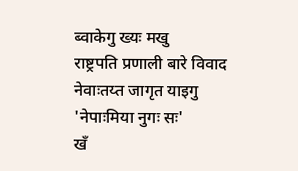ब्वाकेगु ख्यः मखु
राष्ट्रपति प्रणाली बारे विवाद
नेवाःतय्त जागृत याइगु 'नेपाःमिया नुगः सः'
खँ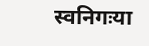स्वनिगःया